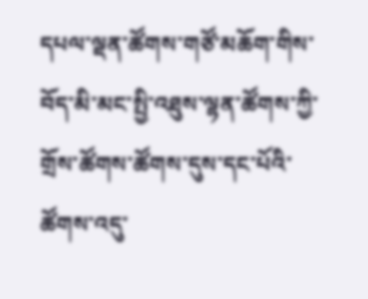དཔལ་ལྡན་ཚོགས་གཙོ་མཆོག་གིས་བོད་མི་མང་སྤྱི་འཐུས་ལྷན་ཚོགས་ཀྱི་གྲོས་ཚོགས་ཚོགས་དུས་དང་པོའི་ཚོགས་འདུ་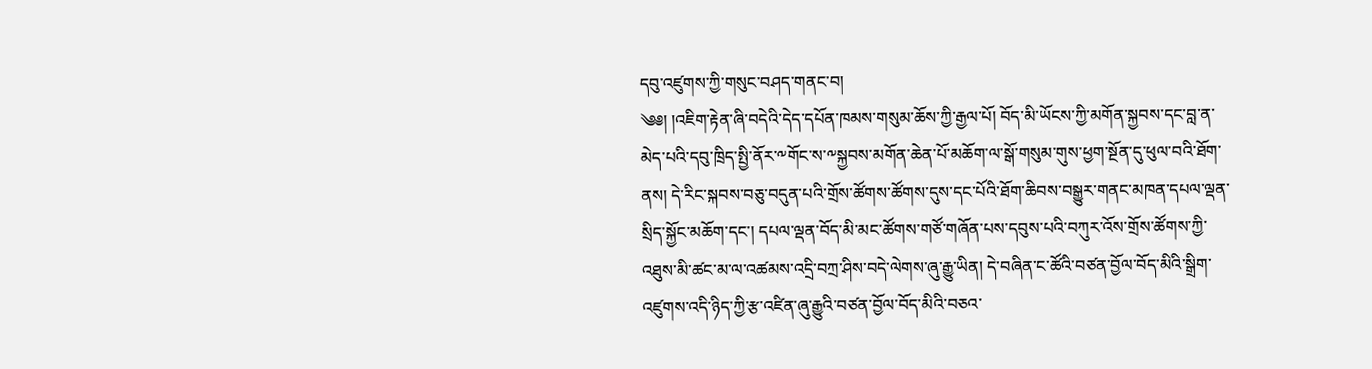དབུ་འཛུགས་ཀྱི་གསུང་བཤད་གནང་བ།
༄༅། །འཇིག་རྟེན་ཞི་བདེའི་དེད་དཔོན་ཁམས་གསུམ་ཆོས་ཀྱི་རྒྱལ་པོ། བོད་མི་ཡོངས་ཀྱི་མགོན་སྐྱབས་དང་བླ་ན་མེད་པའི་དབུ་ཁྲིད་སྤྱི་ནོར་༸གོང་ས་༸སྐྱབས་མགོན་ཆེན་པོ་མཆོག་ལ་སྒོ་གསུམ་གུས་ཕྱག་སྔོན་དུ་ཕུལ་བའི་ཐོག་ནས། དེ་རིང་སྐབས་བཅུ་བདུན་པའི་གྲོས་ཚོགས་ཚོགས་དུས་དང་པོའི་ཐོག་ཆིབས་བསྒྱུར་གནང་མཁན་དཔལ་ལྡན་སྲིད་སྐྱོང་མཆོག་དང་། དཔལ་ལྡན་བོད་མི་མང་ཚོགས་གཙོ་གཞོན་པས་དབུས་པའི་བཀུར་འོས་གྲོས་ཚོགས་ཀྱི་འཐུས་མི་ཚང་མ་ལ་འཚམས་འདྲི་བཀྲ་ཤིས་བདེ་ལེགས་ཞུ་རྒྱུ་ཡིན། དེ་བཞིན་ང་ཚོའི་བཙན་བྱོལ་བོད་མིའི་སྒྲིག་འཛུགས་འདི་ཉིད་ཀྱི་རྩ་འཛིན་ཞུ་རྒྱུའི་བཙན་བྱོལ་བོད་མིའི་བཅའ་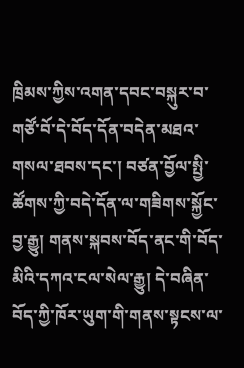ཁྲིམས་ཀྱིས་འགན་དབང་བསྐུར་བ་གཙོ་བོ་དེ་བོད་དོན་བདེན་མཐའ་གསལ་ཐབས་དང་། བཙན་བྱོལ་སྤྱི་ཚོགས་ཀྱི་བདེ་དོན་ལ་གཟིགས་སྐྱོང་བྱ་རྒྱུ། གནས་སྐབས་བོད་ནང་གི་བོད་མིའི་དཀའ་ངལ་སེལ་རྒྱུ། དེ་བཞིན་བོད་ཀྱི་ཁོར་ཡུག་གི་གནས་སྟངས་ལ་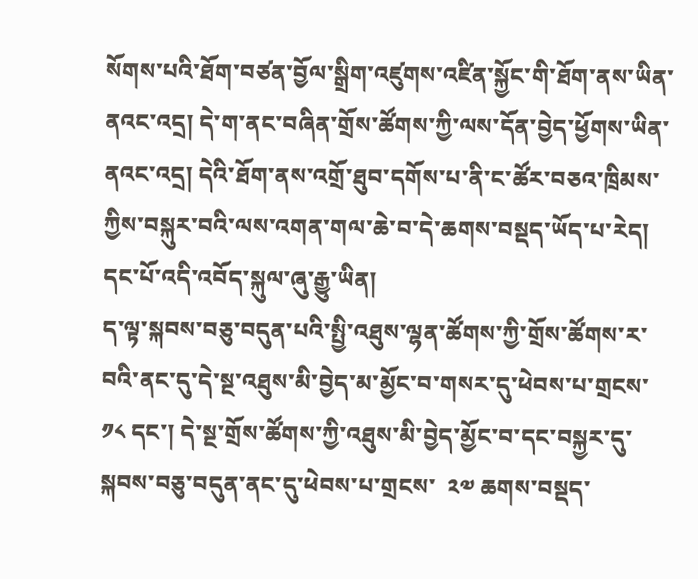སོགས་པའི་ཐོག་བཙན་བྱོལ་སྒྲིག་འཛུགས་འཛིན་སྐྱོང་གི་ཐོག་ནས་ཡིན་ནའང་འདྲ། དེ་ག་ནང་བཞིན་གྲོས་ཚོགས་ཀྱི་ལས་དོན་བྱེད་ཕྱོགས་ཡིན་ནའང་འདྲ། དེའི་ཐོག་ནས་འགྲོ་ཐུབ་དགོས་པ་ནི་ང་ཚོར་བཅའ་ཁྲིམས་ཀྱིས་བསྐུར་བའི་ལས་འགན་གལ་ཆེ་བ་དེ་ཆགས་བསྡད་ཡོད་པ་རེད། དང་པོ་འདི་འབོད་སྐུལ་ཞུ་རྒྱུ་ཡིན།
ད་ལྟ་སྐབས་བཅུ་བདུན་པའི་སྤྱི་འཐུས་ལྷན་ཚོགས་ཀྱི་གྲོས་ཚོགས་ར་བའི་ནང་དུ་དེ་སྔ་འཐུས་མི་བྱེད་མ་མྱོང་བ་གསར་དུ་ཕེབས་པ་གྲངས་ ༡༨ དང་། དེ་སྔ་གྲོས་ཚོགས་ཀྱི་འཐུས་མི་བྱེད་མྱོང་བ་དང་བསྐྱར་དུ་སྐབས་བཅུ་བདུན་ནང་དུ་ཕེབས་པ་གྲངས་  ༢༧ ཆགས་བསྡད་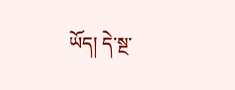ཡོད། དེ་སྔ་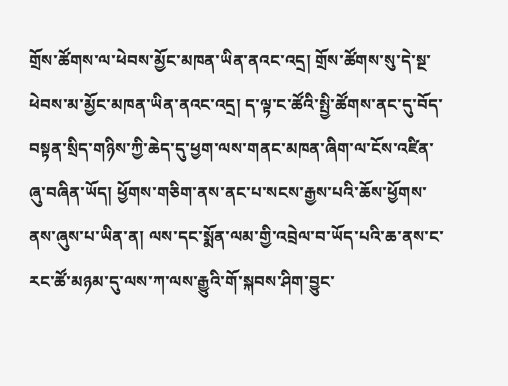གྲོས་ཚོགས་ལ་ཕེབས་མྱོང་མཁན་ཡིན་ནའང་འདྲ། གྲོས་ཚོགས་སུ་དེ་སྔ་ཕེབས་མ་མྱོང་མཁན་ཡིན་ནའང་འདྲ། ད་ལྟ་ང་ཚོའི་སྤྱི་ཚོགས་ནང་དུ་བོད་བསྟན་སྲིད་གཉིས་ཀྱི་ཆེད་དུ་ཕྱག་ལས་གནང་མཁན་ཞིག་ལ་ངོས་འཛིན་ཞུ་བཞིན་ཡོད། ཕྱོགས་གཅིག་ནས་ནང་པ་སངས་རྒྱས་པའི་ཆོས་ཕྱོགས་ནས་ཞུས་པ་ཡིན་ན། ལས་དང་སྨོན་ལམ་གྱི་འབྲེལ་བ་ཡོད་པའི་ཆ་ནས་ང་རང་ཚོ་མཉམ་དུ་ལས་ཀ་ལས་རྒྱུའི་གོ་སྐབས་ཤིག་བྱུང་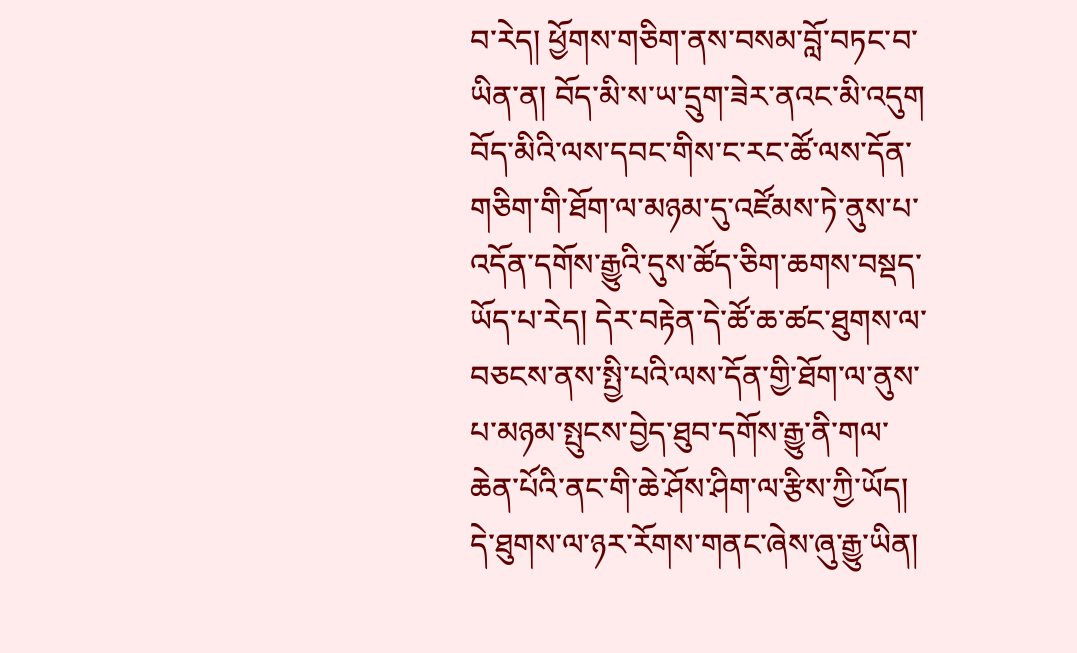བ་རེད། ཕྱོགས་གཅིག་ནས་བསམ་བློ་བཏང་བ་ཡིན་ན། བོད་མི་ས་ཡ་དྲུག་ཟེར་ནའང་མི་འདུག བོད་མིའི་ལས་དབང་གིས་ང་རང་ཚོ་ལས་དོན་གཅིག་གི་ཐོག་ལ་མཉམ་དུ་འཛོམས་ཏེ་ནུས་པ་འདོན་དགོས་རྒྱུའི་དུས་ཚོད་ཅིག་ཆགས་བསྡད་ཡོད་པ་རེད། དེར་བརྟེན་དེ་ཚོ་ཆ་ཚང་ཐུགས་ལ་བཅངས་ནས་སྤྱི་པའི་ལས་དོན་གྱི་ཐོག་ལ་ནུས་པ་མཉམ་སྤུངས་བྱེད་ཐུབ་དགོས་རྒྱུ་ནི་གལ་ཆེན་པོའི་ནང་གི་ཆེ་ཤོས་ཤིག་ལ་རྩིས་ཀྱི་ཡོད། དེ་ཐུགས་ལ་ཉར་རོགས་གནང་ཞེས་ཞུ་རྒྱུ་ཡིན།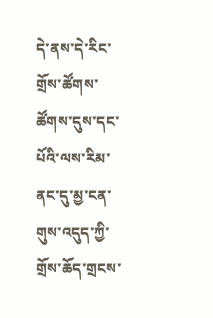དེ་ནས་དེ་རིང་གྲོས་ཚོགས་ཚོགས་དུས་དང་པོའི་ལས་རིམ་ནང་དུ་མྱ་ངན་གུས་འདུད་ཀྱི་གྲོས་ཆོད་གྲངས་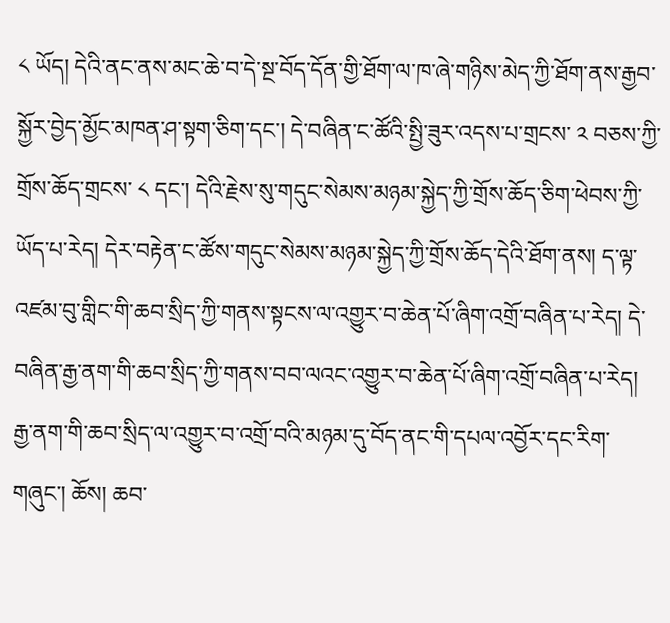༨ ཡོད། དེའི་ནང་ནས་མང་ཆེ་བ་དེ་སྔ་བོད་དོན་གྱི་ཐོག་ལ་ཁ་ཞེ་གཉིས་མེད་ཀྱི་ཐོག་ནས་རྒྱབ་སྐྱོར་བྱེད་མྱོང་མཁན་ཤ་སྟག་ཅིག་དང་། དེ་བཞིན་ང་ཚོའི་སྤྱི་ཟུར་འདས་པ་གྲངས་ ༢ བཅས་ཀྱི་གྲོས་ཆོད་གྲངས་ ༨ དང་། དེའི་རྗེས་སུ་གདུང་སེམས་མཉམ་སྐྱེད་ཀྱི་གྲོས་ཆོད་ཅིག་ཕེབས་ཀྱི་ཡོད་པ་རེད། དེར་བརྟེན་ང་ཚོས་གདུང་སེམས་མཉམ་སྐྱེད་ཀྱི་གྲོས་ཆོད་དེའི་ཐོག་ནས། ད་ལྟ་འཛམ་བུ་གླིང་གི་ཆབ་སྲིད་ཀྱི་གནས་སྟངས་ལ་འགྱུར་བ་ཆེན་པོ་ཞིག་འགྲོ་བཞིན་པ་རེད། དེ་བཞིན་རྒྱ་ནག་གི་ཆབ་སྲིད་ཀྱི་གནས་བབ་ལའང་འགྱུར་བ་ཆེན་པོ་ཞིག་འགྲོ་བཞིན་པ་རེད། རྒྱ་ནག་གི་ཆབ་སྲིད་ལ་འགྱུར་བ་འགྲོ་བའི་མཉམ་དུ་བོད་ནང་གི་དཔལ་འབྱོར་དང་རིག་གཞུང་། ཆོས། ཆབ་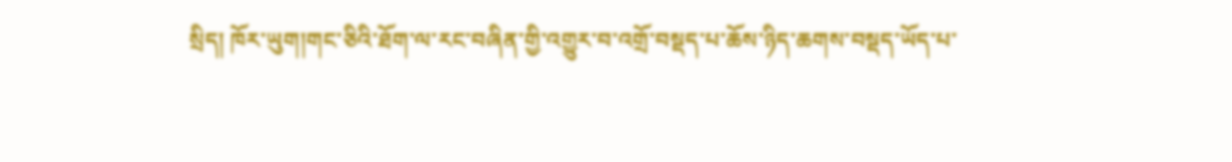སྲིད། ཁོར་ཡུག།གང་ཅིའི་ཐོག་ལ་རང་བཞིན་གྱི་འགྱུར་བ་འགྲོ་བསྡད་པ་ཆོས་ཉིད་ཆགས་བསྡད་ཡོད་པ་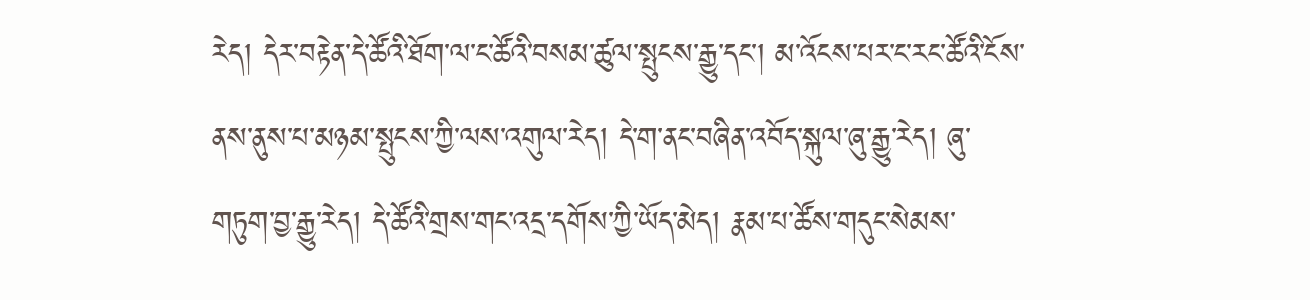རེད། དེར་བརྟེན་དེ་ཚོའི་ཐོག་ལ་ང་ཚོའི་བསམ་ཚུལ་སྤུངས་རྒྱུ་དང་། མ་འོངས་པར་ང་རང་ཚོའི་ངོས་ནས་ནུས་པ་མཉམ་སྤུངས་ཀྱི་ལས་འགུལ་རེད། དེ་ག་ནང་བཞིན་འབོད་སྐུལ་ཞུ་རྒྱུ་རེད། ཞུ་གཏུག་བྱ་རྒྱུ་རེད། དེ་ཚོའི་གྲས་གང་འདྲ་དགོས་ཀྱི་ཡོད་མེད། རྣམ་པ་ཚོས་གདུང་སེམས་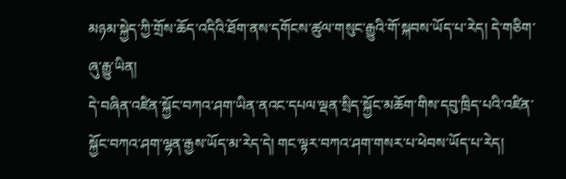མཉམ་སྐྱེད་ཀྱི་གྲོས་ཆོད་འདིའི་ཐོག་ནས་དགོངས་ཚུལ་གསུང་རྒྱུའི་གོ་སྐབས་ཡོད་པ་རེད། དེ་གཅིག་ཞུ་རྒྱུ་ཡིན།
དེ་བཞིན་འཛིན་སྐྱོང་བཀའ་ཤག་ཡིན་ནའང་དཔལ་ལྡན་སྲིད་སྐྱོང་མཆོག་གིས་དབུ་ཁྲིད་པའི་འཛིན་སྐྱོང་བཀའ་ཤག་ལྷན་རྒྱས་ཡོད་མ་རེད་དེ། གང་ལྟར་བཀའ་ཤག་གསར་པ་ཕེབས་ཡོད་པ་རེད།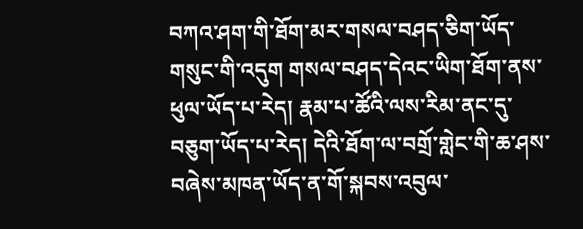བཀའ་ཤག་གི་ཐོག་མར་གསལ་བཤད་ཅིག་ཡོད་གསུང་གི་འདུག གསལ་བཤད་དེའང་ཡིག་ཐོག་ནས་ཕུལ་ཡོད་པ་རེད། རྣམ་པ་ཚོའི་ལས་རིམ་ནང་དུ་བཅུག་ཡོད་པ་རེད། དེའི་ཐོག་ལ་བགྲོ་གླེང་གི་ཆ་ཤས་བཞེས་མཁན་ཡོད་ན་གོ་སྐབས་འབུལ་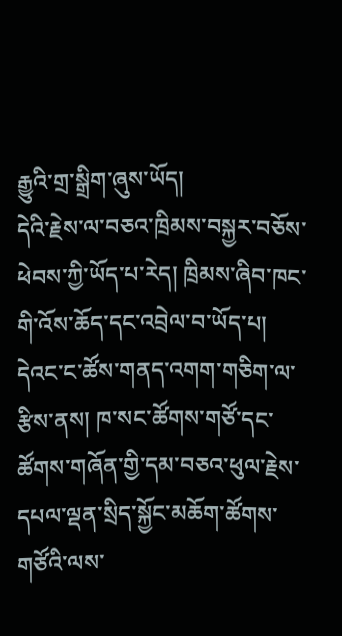རྒྱུའི་གྲ་སྒྲིག་ཞུས་ཡོད།
དེའི་རྗེས་ལ་བཅའ་ཁྲིམས་བསྐྱར་བཅོས་ཕེབས་ཀྱི་ཡོད་པ་རེད། ཁྲིམས་ཞིབ་ཁང་གི་འོས་ཆོད་དང་འབྲེལ་བ་ཡོད་པ། དེའང་ང་ཚོས་གནད་འགག་གཅིག་ལ་རྩིས་ནས། ཁ་སང་ཚོགས་གཙོ་དང་ཚོགས་གཞོན་གྱི་དམ་བཅའ་ཕུལ་རྗེས་དཔལ་ལྡན་སྲིད་སྐྱོང་མཆོག་ཚོགས་གཙོའི་ལས་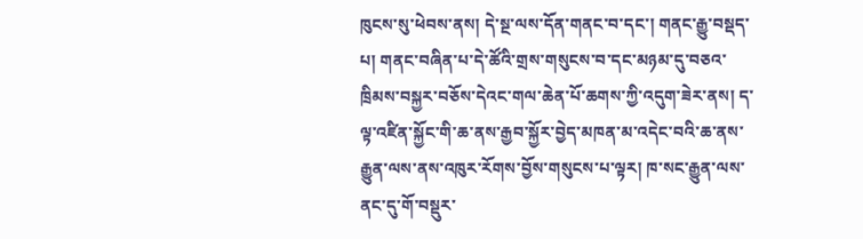ཁུངས་སུ་ཕེབས་ནས། དེ་སྔ་ལས་དོན་གནང་བ་དང་། གནང་རྒྱུ་བསྡད་པ། གནང་བཞིན་པ་དེ་ཚོའི་གྲས་གསུངས་བ་དང་མཉམ་དུ་བཅའ་ཁྲིམས་བསྐྱར་བཅོས་དེའང་གལ་ཆེན་པོ་ཆགས་ཀྱི་འདུག་ཟེར་ནས། ད་ལྟ་འཛིན་སྐྱོང་གི་ཆ་ནས་རྒྱབ་སྐྱོར་བྱེད་མཁན་མ་འདེང་བའི་ཆ་ནས་རྒྱུན་ལས་ནས་འཁུར་རོགས་བྱོས་གསུངས་པ་ལྟར། ཁ་སང་རྒྱུན་ལས་ནང་དུ་གོ་བསྡུར་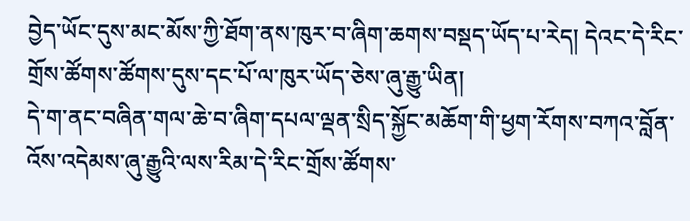བྱེད་ཡོང་དུས་མང་མོས་ཀྱི་ཐོག་ནས་ཁུར་བ་ཞིག་ཆགས་བསྡད་ཡོད་པ་རེད། དེའང་དེ་རིང་གྲོས་ཚོགས་ཚོགས་དུས་དང་པོ་ལ་ཁུར་ཡོད་ཅེས་ཞུ་རྒྱུ་ཡིན།
དེ་ག་ནང་བཞིན་གལ་ཆེ་བ་ཞིག་དཔལ་ལྡན་སྲིད་སྐྱོང་མཆོག་གི་ཕྱག་རོགས་བཀའ་བློན་འོས་འདེམས་ཞུ་རྒྱུའི་ལས་རིམ་དེ་རིང་གྲོས་ཚོགས་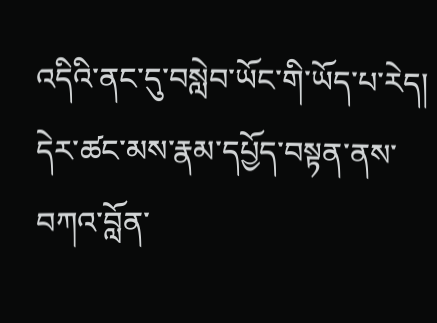འདིའི་ནང་དུ་བསླེབ་ཡོང་གི་ཡོད་པ་རེད། དེར་ཚང་མས་རྣམ་དཔྱོད་བསྟན་ནས་བཀའ་བློན་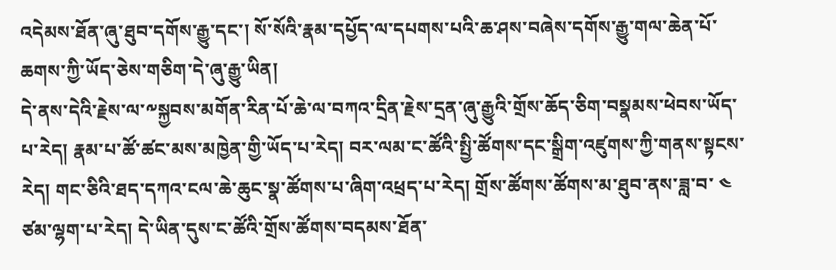འདེམས་ཐོན་ཞུ་ཐུབ་དགོས་རྒྱུ་དང་། སོ་སོའི་རྣམ་དཔྱོད་ལ་དཔགས་པའི་ཆ་ཤས་བཞེས་དགོས་རྒྱུ་གལ་ཆེན་པོ་ཆགས་ཀྱི་ཡོད་ཅེས་གཅིག་དེ་ཞུ་རྒྱུ་ཡིན།
དེ་ནས་དེའི་རྗེས་ལ་༸སྐྱབས་མགོན་རིན་པོ་ཆེ་ལ་བཀའ་དྲིན་རྗེས་དྲན་ཞུ་རྒྱུའི་གྲོས་ཆོད་ཅིག་བསྣམས་ཕེབས་ཡོད་པ་རེད། རྣམ་པ་ཚོ་ཚང་མས་མཁྱེན་གྱི་ཡོད་པ་རེད། བར་ལམ་ང་ཚོའི་སྤྱི་ཚོགས་དང་སྒྲིག་འཛུགས་ཀྱི་གནས་སྟངས་རེད། གང་ཅིའི་ཐད་དཀའ་ངལ་ཆེ་ཆུང་སྣ་ཚོགས་པ་ཞིག་འཕྲད་པ་རེད། གྲོས་ཚོགས་ཚོགས་མ་ཐུབ་ནས་ཟླ་བ་ ༤ ཙམ་ལྷག་པ་རེད། དེ་ཡིན་དུས་ང་ཚོའི་གྲོས་ཚོགས་བདམས་ཐོན་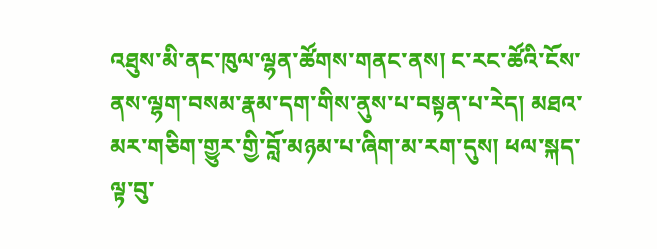འཐུས་མི་ནང་ཁུལ་ལྷན་ཚོགས་གནང་ནས། ང་རང་ཚོའི་ངོས་ནས་ལྷག་བསམ་རྣམ་དག་གིས་ནུས་པ་བསྟན་པ་རེད། མཐའ་མར་གཅིག་གྱུར་གྱི་བློ་མཉམ་པ་ཞིག་མ་རག་དུས། ཕལ་སྐད་ལྟ་བུ་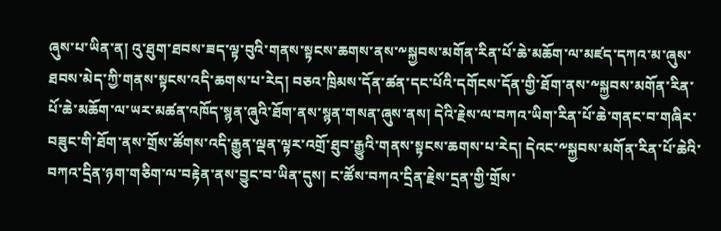ཞུས་པ་ཡིན་ན། འུ་ཐུག་ཐབས་ཟད་ལྟ་བུའི་གནས་སྟངས་ཆགས་ནས་༸སྐྱབས་མགོན་རིན་པོ་ཆེ་མཆོག་ལ་མཛད་དཀའ་མ་ཞུས་ཐབས་མེད་ཀྱི་གནས་སྟངས་འདི་ཆགས་པ་རེད། བཅའ་ཁྲིམས་དོན་ཚན་དང་པོའི་དགོངས་དོན་གྱི་ཐོག་ནས་༸སྐྱབས་མགོན་རིན་པོ་ཆེ་མཆོག་ལ་ཡར་མཚན་འཁོད་སྙན་ཞུའི་ཐོག་ནས་སྙན་གསན་ཞུས་ནས། དེའི་རྗེས་ལ་བཀའ་ཡིག་རིན་པོ་ཆེ་གནང་བ་གཞིར་བཟུང་གི་ཐོག་ནས་གྲོས་ཚོགས་འདི་རྒྱུན་ལྡན་ལྟར་འགྲོ་ཐུབ་རྒྱུའི་གནས་སྟངས་ཆགས་པ་རེད། དེའང་༸སྐྱབས་མགོན་རིན་པོ་ཆེའི་བཀའ་དྲིན་ཉག་གཅིག་ལ་བརྟེན་ནས་བྱུང་བ་ཡིན་དུས། ང་ཚོས་བཀའ་དྲིན་རྗེས་དྲན་གྱི་གྲོས་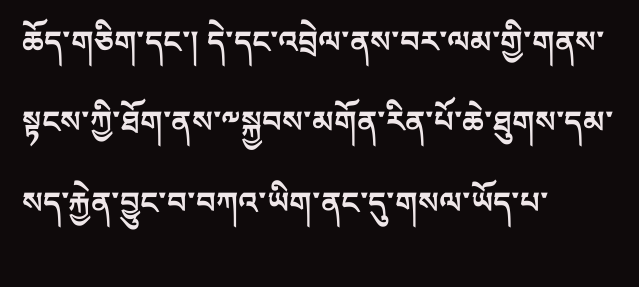ཆོད་གཅིག་དང་། དེ་དང་འབྲེལ་ནས་བར་ལམ་གྱི་གནས་སྟངས་ཀྱི་ཐོག་ནས་༸སྐྱབས་མགོན་རིན་པོ་ཆེ་ཐུགས་དམ་སད་རྐྱེན་བྱུང་བ་བཀའ་ཡིག་ནང་དུ་གསལ་ཡོད་པ་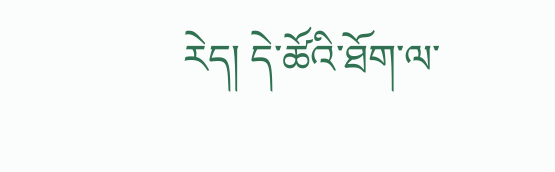རེད། དེ་ཚོའི་ཐོག་ལ་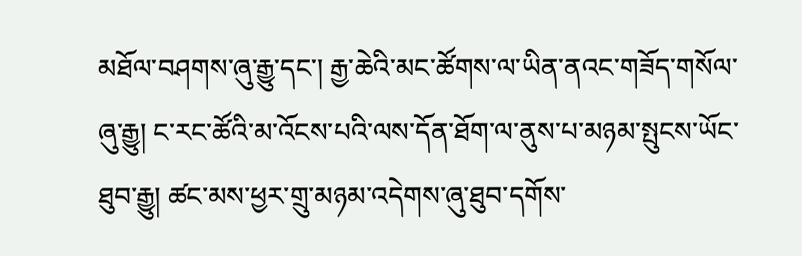མཐོལ་བཤགས་ཞུ་རྒྱུ་དང་། རྒྱ་ཆེའི་མང་ཚོགས་ལ་ཡིན་ནའང་གཟོད་གསོལ་ཞུ་རྒྱུ། ང་རང་ཚོའི་མ་འོངས་པའི་ལས་དོན་ཐོག་ལ་ནུས་པ་མཉམ་སྤུངས་ཡོང་ཐུབ་རྒྱུ། ཚང་མས་ཕྱར་གྲུ་མཉམ་འདེགས་ཞུ་ཐུབ་དགོས་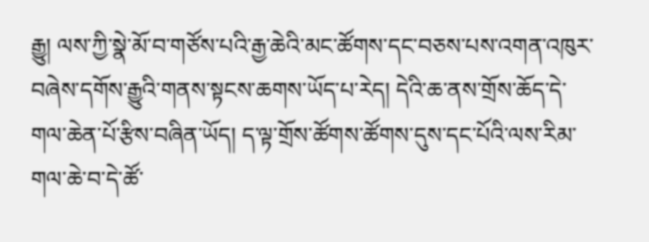རྒྱུ། ལས་ཀྱི་སྣེ་མོ་བ་གཙོས་པའི་རྒྱ་ཆེའི་མང་ཚོགས་དང་བཅས་པས་འགན་འཁུར་བཞེས་དགོས་རྒྱུའི་གནས་སྟངས་ཆགས་ཡོད་པ་རེད། དེའི་ཆ་ནས་གྲོས་ཆོད་དེ་གལ་ཆེན་པོ་རྩིས་བཞིན་ཡོད། ད་ལྟ་གྲོས་ཚོགས་ཚོགས་དུས་དང་པོའི་ལས་རིམ་གལ་ཆེ་བ་དེ་ཚོ་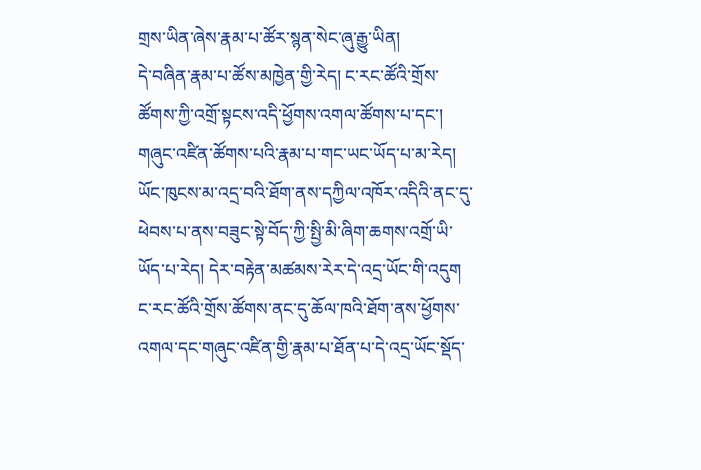གྲས་ཡིན་ཞེས་རྣམ་པ་ཚོར་སྙན་སེང་ཞུ་རྒྱུ་ཡིན།
དེ་བཞིན་རྣམ་པ་ཚོས་མཁྱེན་གྱི་རེད། ང་རང་ཚོའི་གྲོས་ཚོགས་ཀྱི་འགྲོ་སྟངས་འདི་ཕྱོགས་འགལ་ཚོགས་པ་དང་། གཞུང་འཛིན་ཚོགས་པའི་རྣམ་པ་གང་ཡང་ཡོད་པ་མ་རེད། ཡོང་ཁུངས་མ་འདྲ་བའི་ཐོག་ནས་དཀྱིལ་འཁོར་འདིའི་ནང་དུ་ཕེབས་པ་ནས་བཟུང་སྟེ་བོད་ཀྱི་སྤྱི་མི་ཞིག་ཆགས་འགྲོ་ཡི་ཡོད་པ་རེད། དེར་བརྟེན་མཚམས་རེར་དེ་འདྲ་ཡོང་གི་འདུག ང་རང་ཚོའི་གྲོས་ཚོགས་ནང་དུ་ཆོལ་ཁའི་ཐོག་ནས་ཕྱོགས་འགལ་དང་གཞུང་འཛིན་གྱི་རྣམ་པ་ཐོན་པ་དེ་འདྲ་ཡོང་སྡོད་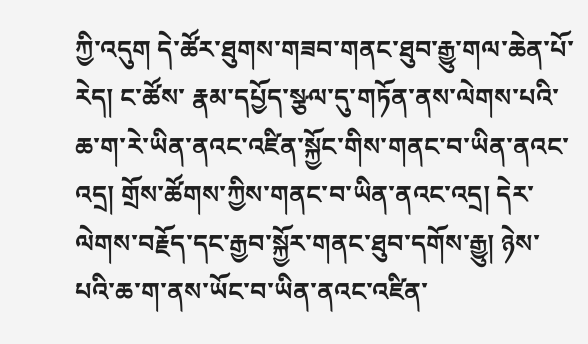ཀྱི་འདུག དེ་ཚོར་ཐུགས་གཟབ་གནང་ཐུབ་རྒྱུ་གལ་ཆེན་པོ་རེད། ང་ཚོས་ རྣམ་དཔྱོད་སྩལ་དུ་གཏོན་ནས་ལེགས་པའི་ཆ་ག་རེ་ཡིན་ནའང་འཛིན་སྐྱོང་གིས་གནང་བ་ཡིན་ནའང་འདྲ། གྲོས་ཚོགས་ཀྱིས་གནང་བ་ཡིན་ནའང་འདྲ། དེར་ལེགས་བརྗོད་དང་རྒྱབ་སྐྱོར་གནང་ཐུབ་དགོས་རྒྱུ། ཉེས་པའི་ཆ་ག་ནས་ཡོང་བ་ཡིན་ནའང་འཛིན་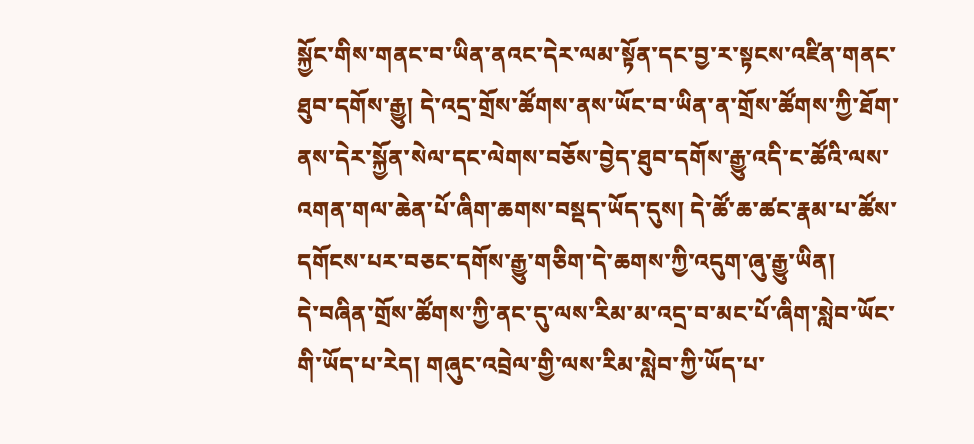སྐྱོང་གིས་གནང་བ་ཡིན་ནའང་དེར་ལམ་སྟོན་དང་བྱ་ར་སྟངས་འཛིན་གནང་ཐུབ་དགོས་རྒྱུ། དེ་འདྲ་གྲོས་ཚོགས་ནས་ཡོང་བ་ཡིན་ན་གྲོས་ཚོགས་ཀྱི་ཐོག་ནས་དེར་སྐྱོན་སེལ་དང་ལེགས་བཅོས་བྱེད་ཐུབ་དགོས་རྒྱུ་འདི་ང་ཚོའི་ལས་འགན་གལ་ཆེན་པོ་ཞིག་ཆགས་བསྡད་ཡོད་དུས། དེ་ཚོ་ཆ་ཚང་རྣམ་པ་ཚོས་དགོངས་པར་བཅང་དགོས་རྒྱུ་གཅིག་དེ་ཆགས་ཀྱི་འདུག་ཞུ་རྒྱུ་ཡིན།
དེ་བཞིན་གྲོས་ཚོགས་ཀྱི་ནང་དུ་ལས་རིམ་མ་འདྲ་བ་མང་པོ་ཞིག་སླེབ་ཡོང་གི་ཡོད་པ་རེད། གཞུང་འབྲེལ་གྱི་ལས་རིམ་སླེབ་ཀྱི་ཡོད་པ་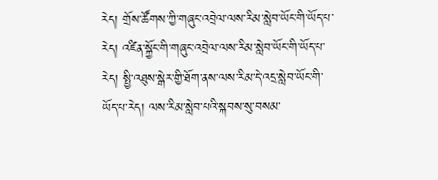རེད། གྲོས་ཚོགས་ཀྱི་གཞུང་འབྲེལ་ལས་རིམ་སླེབ་ཡོང་གི་ཡོད་པ་རེད། འཛིན་སྐྱོང་གི་གཞུང་འབྲེལ་ལས་རིམ་སླེབ་ཡོང་གི་ཡོད་པ་རེད། སྤྱི་འཐུས་སྒེར་གྱི་ཐོག་ནས་ལས་རིམ་དེ་འདྲ་སླེབ་ཡོང་གི་ཡོད་པ་རེད། ལས་རིམ་སླེབ་པའི་སྐབས་སུ་བསམ་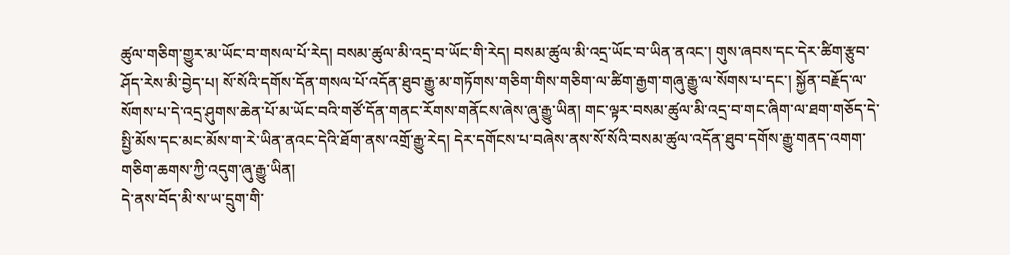ཚུལ་གཅིག་གྱུར་མ་ཡོང་བ་གསལ་པོ་རེད། བསམ་ཚུལ་མི་འདྲ་བ་ཡོང་གི་རེད། བསམ་ཚུལ་མི་འདྲ་ཡོང་བ་ཡིན་ནའང་། གུས་ཞབས་དང་དེར་ཚིག་རྩུབ་ཤོད་རེས་མི་བྱེད་པ། སོ་སོའི་དགོས་དོན་གསལ་པོ་འདོན་ཐུབ་རྒྱུ་མ་གཏོགས་གཅིག་གིས་གཅིག་ལ་ཚིག་རྒྱག་གཞུ་རྒྱུ་ལ་སོགས་པ་དང་། སྐྱོན་བརྗོད་ལ་སོགས་པ་དེ་འདྲ་ཤུགས་ཆེན་པོ་མ་ཡོང་བའི་གཙོ་དོན་གནང་རོགས་གནོངས་ཞེས་ཞུ་རྒྱུ་ཡིན། གང་ལྟར་བསམ་ཚུལ་མི་འདྲ་བ་གང་ཞིག་ལ་ཐག་གཅོད་དེ་སྤྱི་མོས་དང་མང་མོས་ག་རེ་ཡིན་ནའང་དེའི་ཐོག་ནས་འགྲོ་རྒྱུ་རེད། དེར་དགོངས་པ་བཞེས་ནས་སོ་སོའི་བསམ་ཚུལ་འདོན་ཐུབ་དགོས་རྒྱུ་གནད་འགག་གཅིག་ཆགས་ཀྱི་འདུག་ཞུ་རྒྱུ་ཡིན།
དེ་ནས་བོད་མི་ས་ཡ་དྲུག་གི་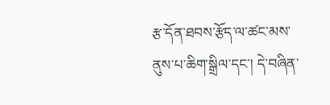རྩ་དོན་ཐབས་རྩོད་ལ་ཚང་མས་ནུས་པ་ཆིག་སྒྲིལ་དང་། དེ་བཞིན་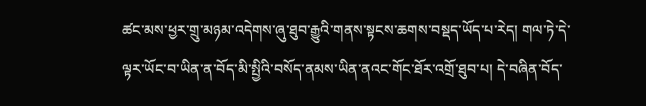ཚང་མས་ཕྱར་གྲུ་མཉམ་འདེགས་ཞུ་ཐུབ་རྒྱུའི་གནས་སྟངས་ཆགས་བསྡད་ཡོད་པ་རེད། གལ་ཏེ་དེ་ལྟར་ཡོང་བ་ཡིན་ན་བོད་མི་སྤྱིའི་བསོད་ནམས་ཡིན་ནའང་གོང་ཐོར་འགྲོ་ཐུབ་པ། དེ་བཞིན་བོད་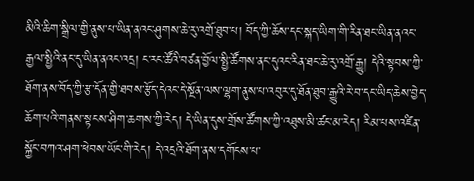མིའི་ཆིག་སྒྲིལ་གྱི་ནུས་པ་ཡིན་ནའང་ཤུགས་ཆེ་རུ་འགྲོ་ཐུབ་པ། བོད་ཀྱི་ཆོས་དང་སྐད་ཡིག་གི་རིན་ཐང་ཡིན་ནའང་རྒྱལ་སྤྱིའི་ནང་དུ་ཡིན་ནའང་འདྲ། ང་རང་ཚོའི་བཙན་བྱོལ་སྤྱི་ཚོགས་ནང་དུའང་རིན་ཐང་ཆེ་རུ་འགྲོ་རྒྱུ། དེའི་སྟབས་ཀྱི་ཐོག་ནས་བོད་ཀྱི་རྩ་དོན་གྱི་ཐབས་རྩོད་དེའང་དེ་སྔོན་ལས་ལྷག་ནུས་པ་འབུར་དུ་ཐོན་ཐུབ་རྒྱུའི་རེ་བ་དང་ཡིད་ཆེས་བྱེད་ཆོག་པའི་གནས་སྟངས་ཤིག་ཆགས་ཀྱི་རེད། དེ་ཡིན་དུས་གྲོས་ཚོགས་ཀྱི་འཐུས་མི་ཚང་མ་རེད། རིམ་པས་འཛིན་སྐྱོང་བཀའ་ཤག་ཕེབས་ཡོང་གི་རེད། དེ་འདྲའི་ཐོག་ནས་དགོངས་པ་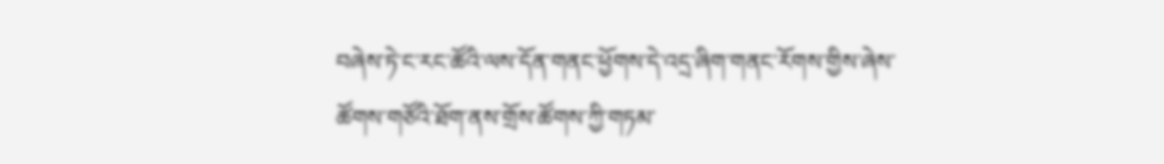བཞེས་ཏེ་ང་རང་ཚོའི་ལས་དོན་གནང་ཕྱོགས་དེ་འདྲ་ཞིག་གནང་རོགས་གྱིས་ཞེས་ཚོགས་གཙོའི་ཐོག་ནས་གྲོས་ཚོགས་ཀྱི་གཏམ་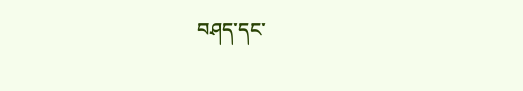བཤད་དང་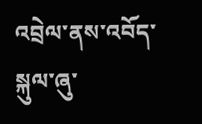འབྲེལ་ནས་འབོད་སྐུལ་ཞུ་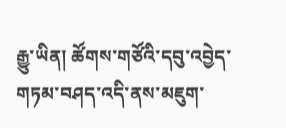རྒྱུ་ཡིན། ཚོགས་གཙོའི་དབུ་འབྱེད་གཏམ་བཤད་འདི་ནས་མཇུག་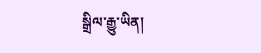སྒྲིལ་རྒྱུ་ཡིན།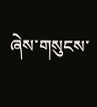ཞེས་གསུངས་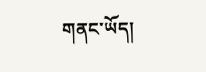གནང་ཡོད།